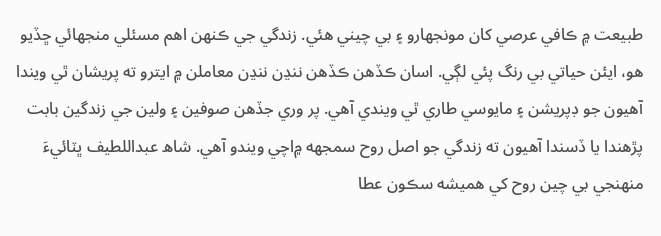طبيعت ۾ ڪافي عرصي کان مونجھارو ۽ بي چيني ھئي. زندگي جي ڪنھن اھم مسئلي منجھائي ڇڏيو هو، ايئن حياتي بي رنگ پئي لڳي. اسان ڪڏھن ڪڏھن ننڍن ننڍن معاملن ۾ ايترو ته پريشان ٿي ويندا آھيون جو ڊپريشن ۽ مايوسي طاري ٿي ويندي آهي. پر وري جڏھن صوفين ۽ ولين جي زندگين بابت پڙھندا يا ڏسندا آھيون ته زندگي جو اصل روح سمجھه ۾اچي ويندو آهي. شاھ عبداللطيف ڀٽائيءَ منهنجي بي چين روح کي ھميشه سڪون عطا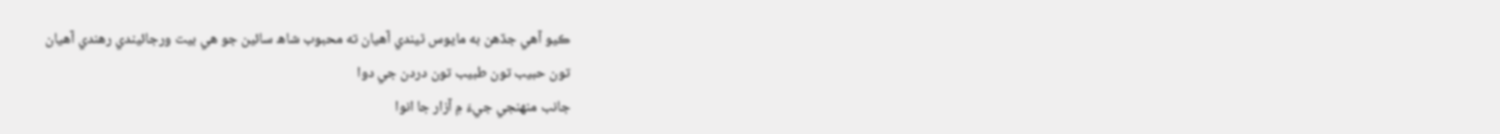ڪيو آهي جڏھن به مايوس ٿيندي آھيان ته محبوب شاھ سائين جو ھي بيت ورجائيندي رھندي آھيان
تون حبيب تون طبيب تون دردن جي دوا
جانب منهنجي جيءَ ۾ آزار جا انوا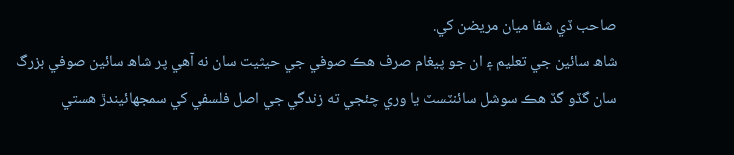صاحب ڏي شفا ميان مريضن کي.
شاھ سائين جي تعليم ۽ ان جو پيغام صرف ھڪ صوفي جي حيثيت سان نه آھي پر شاھ سائين صوفي بزرگ سان گڏو گڏ ھڪ سوشل سائنٽسٽ يا وري چئجي ته زندگي جي اصل فلسفي کي سمجھائيندڙ ھستي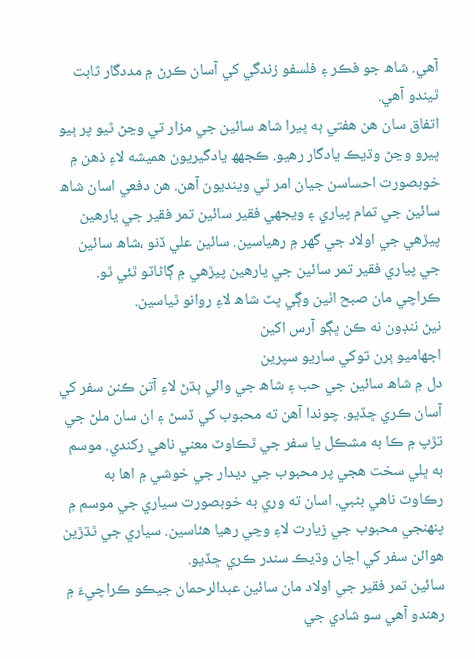آھي. شاھ جو فڪر ۽ فلسفو زندگي کي آسان ڪرڻ ۾ مددگار ثابت ٿيندو آھي.
اتفاق سان ھن ھفتي ٻه ڀيرا شاھ سائين جي مزار تي وڃڻ ٿيو پر ٻيو ڀيرو وڃڻ وڌيڪ يادگار رھيو. ڪجهھ يادگيريون ھميشه لاءِ ذھن ۾ خوبصورت احساسن جيان امر ٿي وينديون آهن. ھن دفعي اسان شاھ سائين جي تمام پياري ۽ ويجھي فقير سائين تمر فقير جي يارھين پيڙهي جي اولاد جي گھر ۾ رھياسين. سائين علي ڏنو ،شاھ سائين جي پياري فقير تمر سائين جي يارھين پيڙهي ۾ ڳاڻاٽو ٿئي ٿو.
ڪراچي مان صبح اٺين وڳي ڀٽ شاھ لاءِ روانو ٿياسين.
نيڻ ننڊون نه ڪن ڀڳو آرس اکين
اجھاميو ٻرن توکي ساريو سپرين
دل ۾ شاھ سائين جي حب ۽ شاھ جي وائي ٻڌڻ لاءِ آتن ڪنن سفر کي آسان ڪري ڇڏيو. چوندا آهن ته محبوب کي ڏسڻ ۽ ان سان ملڻ جي تڙپ ۾ ڪا به مشڪل يا سفر جي ٿڪاوٽ معني ناھي رکندي. موسم به ڀلي سخت ھجي پر محبوب جي ديدار جي خوشي ۾ اها به رڪاوٽ ناھي بڻبي. اسان ته وري به خوبصورت سياري جي موسم ۾ پنهنجي محبوب جي زيارت لاءِ وڃي رھيا ھئاسين. سياري جي ٿڌڙين ھوائن سفر کي اڃان وڌيڪ سندر ڪري ڇڏيو.
سائين تمر فقير جي اولاد مان سائين عبدالرحمان جيڪو ڪراچيءَ ۾ رھندو آھي سو شادي جي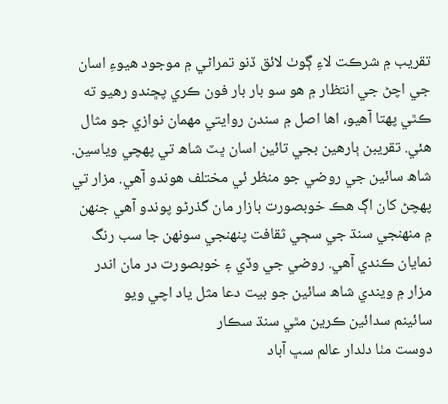تقريب ۾ شرڪت لاءِ ڳوٺ لائق ڏنو تمراڻي ۾ موجود ھيوءِ اسان جي اچڻ جي انتظار ۾ هو سو بار بار فون ڪري پڇندو رھيو ته ڪٿي پھتا آھيو، اھا اصل ۾ سندن روايتي مھمان نوازي جو مثال ھئي. تقريبن ٻارھين بجي تائين اسان ڀٽ شاھ تي پھچي وياسين. شاھ سائين جي روضي جو منظر ئي مختلف ھوندو آھي. مزار تي پھچڻ کان اڳ ھڪ خوبصورت بازار مان گذرڻو پوندو آهي جنھن ۾ منھنجي سنڌ جي سڄي ثقافت پنهنجي سونھن جا سب رنگ نمايان ڪندي آهي. روضي جي وڏي ۽ خوبصورت در مان اندر مزار ۾ ويندي شاھ سائين جو بيت دعا مثل ياد اچي ويو
سائينم سدائين ڪرين مٿي سنڌ سڪار
دوست مٺا دلدار عالم سڀ آباد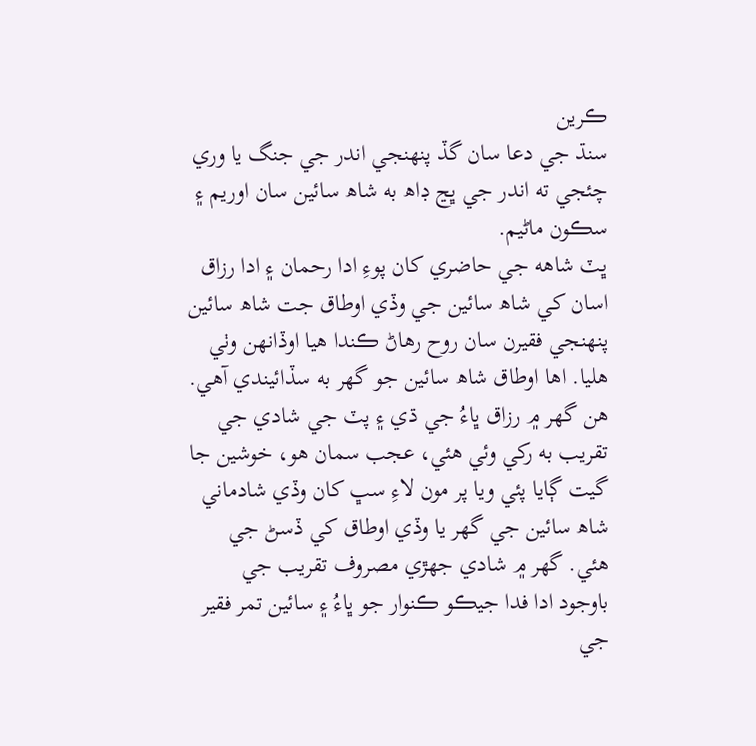ڪرين
سنڌ جي دعا سان گڏ پنھنجي اندر جي جنگ يا وري چئجي ته اندر جي ڀڃ ڊاھ به شاھ سائين سان اوريم ۽ سڪون ماڻيم.
ڀٽ شاهه جي حاضري کان پوءِ ادا رحمان ۽ ادا رزاق اسان کي شاھ سائين جي وڏي اوطاق جت شاھ سائين پنهنجي فقيرن سان روح رھاڻ ڪندا ھيا اوڏانهن وٺي هليا. اها اوطاق شاھ سائين جو گھر به سڏائيندي آھي. ھن گھر ۾ رزاق ڀاءُ جي ڌي ۽ پٽ جي شادي جي تقريب به رکي وئي هئي، عجب سمان ھو، خوشين جا گيت ڳايا پئي ويا پر مون لاءِ سڀ کان وڏي شادماني شاھ سائين جي گھر يا وڏي اوطاق کي ڏسڻ جي ھئي. گھر ۾ شادي جھڙي مصروف تقريب جي باوجود ادا فدا جيڪو ڪنوار جو ڀاءُ ۽ سائين تمر فقير جي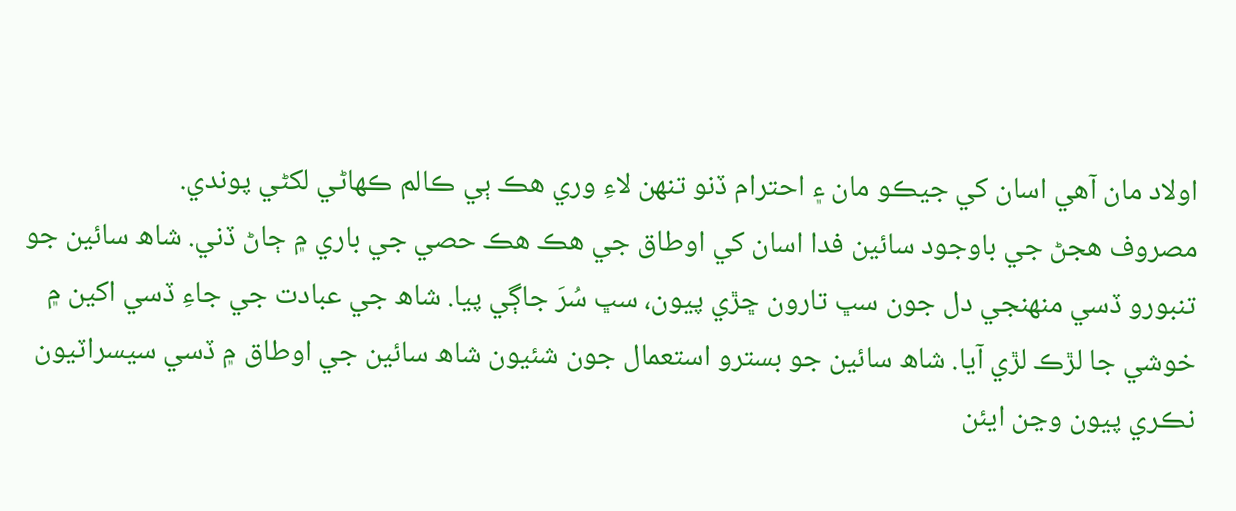اولاد مان آھي اسان کي جيڪو مان ۽ احترام ڏنو تنهن لاءِ وري ھڪ ٻي ڪالم ڪھاڻي لکڻي پوندي.
مصروف ھجڻ جي باوجود سائين فدا اسان کي اوطاق جي ھڪ ھڪ حصي جي باري ۾ ڄاڻ ڏني. شاھ سائين جو تنبورو ڏسي منهنجي دل جون سڀ تارون ڇڙي پيون، سڀ سُرَ جاڳي پيا. شاھ جي عبادت جي جاءِ ڏسي اکين ۾ خوشي جا لڙڪ لڙي آيا. شاھ سائين جو بسترو استعمال جون شئيون شاھ سائين جي اوطاق ۾ ڏسي سيسراٽيون نڪري پيون وڃن ايئن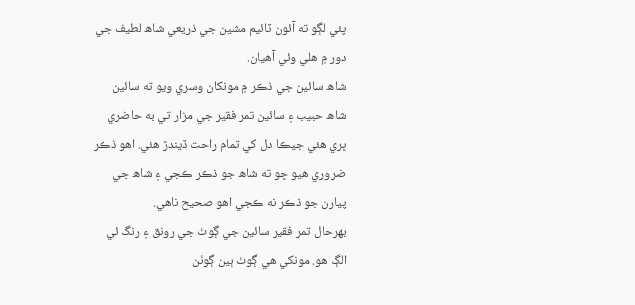پئي لڳو ته آئون ٽائيم مشين جي ذريعي شاھ لطيف جي دور ۾ ھلي وئي آهيان.
شاھ سائين جي ذڪر ۾ مونکان وسري ويو ته سائين شاھ حبيب ۽ سائين تمر فقير جي مزار تي به حاضري ڀري هئي جيڪا دل کي تمام راحت ڏيندڙ ھئي. اھو ذڪر ضروري ھيو ڇو ته شاھ جو ذڪر ڪجي ۽ شاھ جي پيارن جو ذڪر نه ڪجي اھو صحيح ناھي.
بھرحال تمر فقير سائين جي ڳوٺ جي رونق ۽ رنگ ئي الڳ ھو. مونکي هي ڳوٺ ٻين ڳوٺن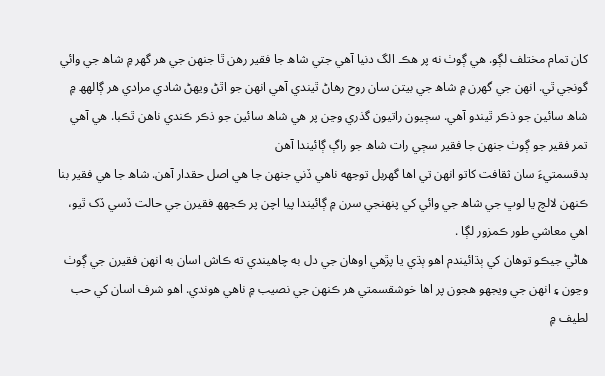کان تمام مختلف لڳو. ھي ڳوٺ نه پر ھڪ الگ دنيا آھي جتي شاھ جا فقير رھن ٿا جنھن جي ھر گھر ۾ شاھ جي وائي گونجي ٿي. انھن جي گھرن ۾ شاھ جي بيتن سان روح رھاڻ ٿيندي آهي انھن جو اٿڻ ويھڻ شادي مرادي ھر ڳالهھ ۾ شاھ سائين جو ذڪر ٿيندو آهي. سڄيون راتيون گذري وڃن پر ھي شاھ سائين جو ذڪر ڪندي ناھن ٿڪبا. ھي آھي تمر فقير جو ڳوٺ جنھن جا فقير سڄي رات شاھ جو راڳ ڳائيندا آهن
بدقسمتيءَ سان ثقافت کاتو انھن تي اھا گهربل توجهه ناھي ڏني جنھن جا ھي اصل حقدار آھن. شاھ جا ھي فقير بنا ڪنھن لالچ يا لوڀ جي شاھ جي وائي کي پنهنجي سرن ۾ ڳائيندا پيا اچن پر ڪجهھ فقيرن جي حالت ڏسي ڏک ٿيو، اھي معاشي طور ڪمزور لڳا .
ھاڻي جيڪو توهان کي ٻڌائيندم اھو ٻڌي يا پڙھي اوھان جي دل به چاھيندي ته ڪاش اسان به انھن فقيرن جي ڳوٺ وڃون ۽ انھن جي ويجهو ھجون پر اھا خوشقسمتي ھر ڪنھن جي نصيب ۾ ناھي ھوندي. اھو شرف اسان کي حب لطيف ۾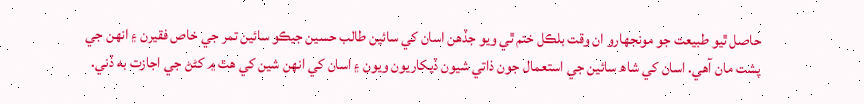حاصل ٿيو طبيعت جو مونجھارو ان وقت بلڪل ختم ٿي ويو جڏھن اسان کي سائين طالب حسين جيڪو سائين تمر جي خاص فقيرن ۽ انھن جي پشت مان آھي. اسان کي شاھ سائين جي استعمال جون ذاتي شيون ڏيکاريون ويون ۽ اسان کي انھن شين کي ھٿ ۾ کڻڻ جي اجازت به ڏني.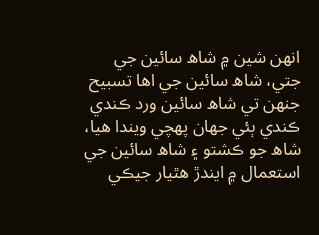انھن شين ۾ شاھ سائين جي جتي، شاھ سائين جي اھا تسبيح جنھن تي شاھ سائين ورد ڪندي ڪندي ٻئي جھان پھچي ويندا ھيا، شاھ جو ڪشتو ۽ شاھ سائين جي استعمال ۾ ايندڙ ھٿيار جيڪي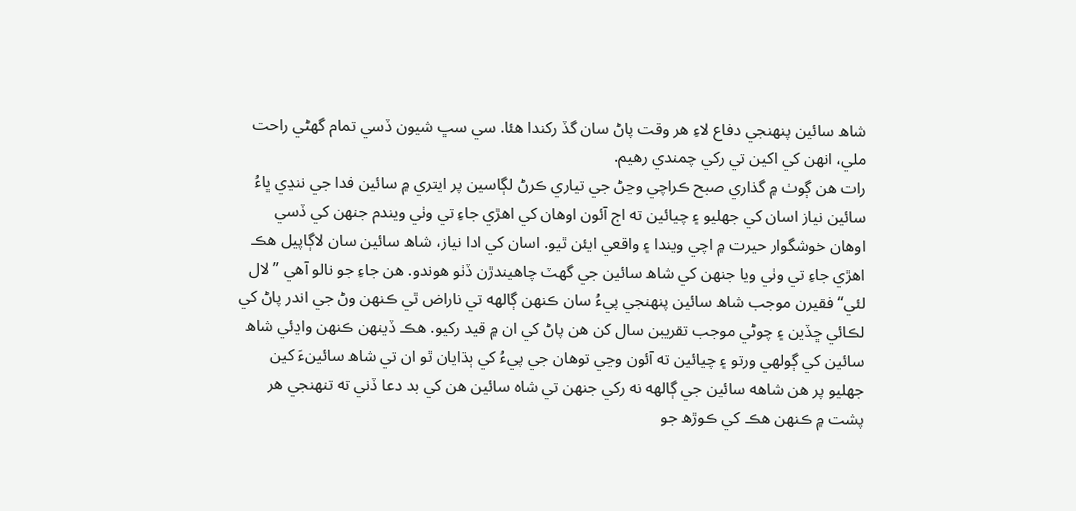شاھ سائين پنهنجي دفاع لاءِ ھر وقت پاڻ سان گڏ رکندا ھئا. سي سڀ شيون ڏسي تمام گھڻي راحت ملي، انھن کي اکين تي رکي چمندي رھيم.
رات ھن ڳوٺ ۾ گذاري صبح ڪراچي وڃڻ جي تياري ڪرڻ لڳاسين پر ايتري ۾ سائين فدا جي ننڍي ڀاءُ سائين نياز اسان کي جھليو ۽ چيائين ته اڄ آئون اوهان کي اھڙي جاءِ تي وٺي ويندم جنھن کي ڏسي اوھان خوشگوار حيرت ۾ اچي ويندا ۽ واقعي ايئن ٿيو. اسان کي ادا نياز، شاھ سائين سان لاڳاپيل ھڪ اھڙي جاءِ تي وٺي ويا جنھن کي شاھ سائين جي گھٽ چاھيندڙن ڏٺو ھوندو. ھن جاءِ جو نالو آهي ”لال لئي“ فقيرن موجب شاھ سائين پنھنجي پيءُ سان ڪنھن ڳالھه تي ناراض ٿي ڪنھن وڻ جي اندر پاڻ کي لڪائي ڇڏين ۽ چوڻي موجب تقريبن سال کن ھن پاڻ کي ان ۾ قيد رکيو. ھڪ ڏينھن ڪنھن واڍئي شاھ سائين کي ڳولهي ورتو ۽ چيائين ته آئون وڃي توھان جي پيءُ کي ٻڌايان ٿو ان تي شاھ سائينءَ کين جھليو پر ھن شاهه سائين جي ڳالھه نه رکي جنھن تي شاه سائين ھن کي بد دعا ڏني ته تنھنجي ھر پشت ۾ ڪنھن ھڪ کي ڪوڙھ جو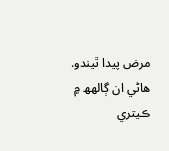مرض پيدا ٿيندو. ھاڻي ان ڳالهھ ۾ ڪيتري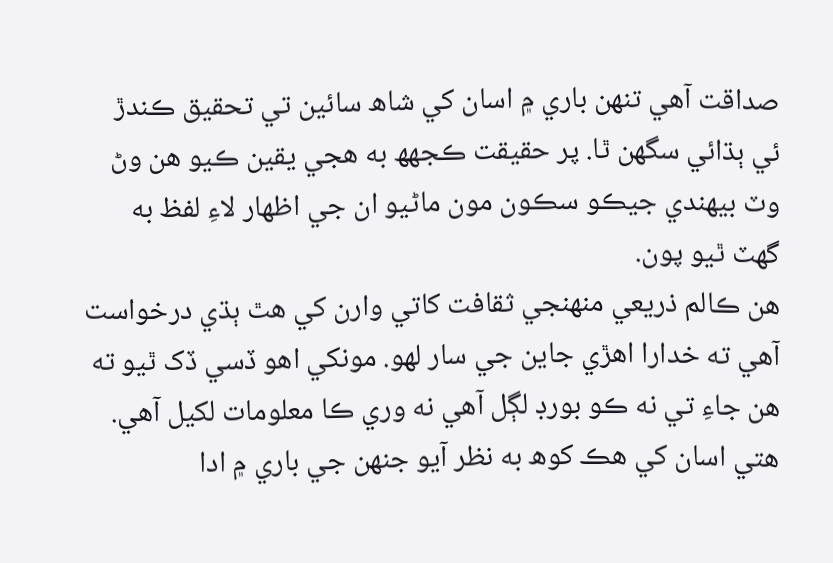صداقت آهي تنهن باري ۾ اسان کي شاھ سائين تي تحقيق ڪندڙ ئي ٻڌائي سگھن ٿا. پر حقيقت ڪجهھ به ھجي يقين ڪيو ھن وڻ وٽ بيھندي جيڪو سڪون مون ماڻيو ان جي اظھار لاءِ لفظ به گھٽ ٿيو پون.
ھن ڪالم ذريعي منهنجي ثقافت کاتي وارن کي ھٿ ٻڌي درخواست آھي ته خدارا اھڙي جاين جي سار لھو. مونکي اهو ڏسي ڏک ٿيو ته ھن جاءِ تي نه ڪو بورڊ لڳل آھي نه وري ڪا معلومات لکيل آهي. ھتي اسان کي ھڪ کوھ به نظر آيو جنهن جي باري ۾ ادا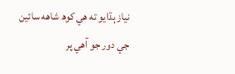نياز ٻڌايو ته ھي کوھ شاهه سائين جي دور جو آھي پر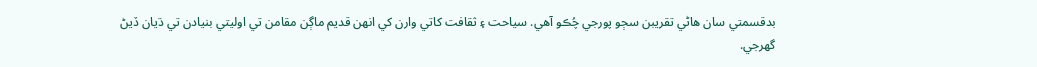بدقسمتي سان هاڻي تقريبن سڄو پورجي چُڪو آهي. سياحت ۽ ثقافت کاتي وارن کي انھن قديم ماڳن مقامن تي اوليتي بنيادن تي ڌيان ڏيڻ گھرجي.